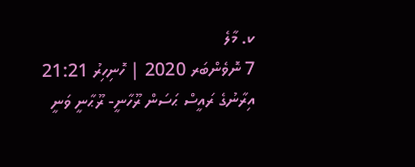ކ. މާލެ
7 ނޮވެންބަރ 2020 | ހޮނިހިރު 21:21
އިރާނުގެ ރައީސް ޙަސަން ރޫހާނީ- ރޫޙާނީ ވަނީ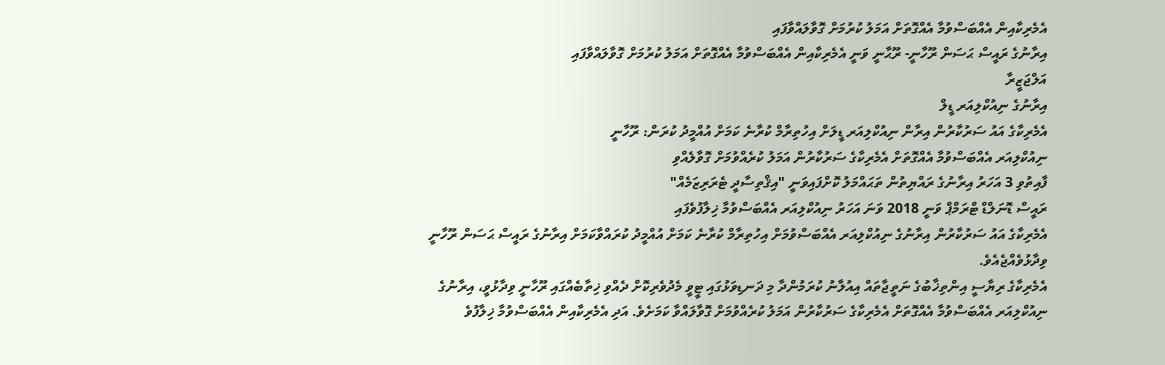އެމެރިކާއިން އެއްބަސްވުމާ އެއްގޮތަށް އަމަލު ކުރުމަށް ގޮވާލައްވާފައި
އިރާނުގެ ރައީސް ޙަސަން ރޫހާނީ- ރޫޙާނީ ވަނީ އެމެރިކާއިން އެއްބަސްވުމާ އެއްގޮތަށް އަމަލު ކުރުމަށް ގޮވާލައްވާފައި
އަލްޖަޒީރާ
އިރާނުގެ ނިއުކްލިއަރ ޑީލް
އެމެރިކާގެ އައު ސަރުކާރުން އިރާން ނިއުކްލިއަރ ޑީލަށް އިހުތިރާމް ކުރާނެ ކަމަށް އުއްމީދު ކުރަން: ރޫހާނީ
ނިއުކްލިއަރ އެއްބަސްވުމާ އެއްގޮތަށް އެމެރިކާގެ ސަރުކާރުން އަމަލު ކުރެއްވުމަށް ގޮވާލެއްވި
ފާއިތުވި 3 އަހަރު އިރާނުގެ ރައްޔިތުން ތަޙައްމަލު ކޮށްފައިވަނީ "އިޤްތިސާދީ ޓެރަރިޒަމެއް"
ރައީސް ޑޮނަލްޑް ޓްރަމްޕް ވަނީ 2018 ވަނަ އަހަރު ނިއުކްލިއަރ އެއްބަސްވުމާ ޚިލާފުވެފައި
އެމެރިކާގެ އައު ސަރުކާރުން އިރާނުގެ ނިއުކްލިއަރ އެއްބަސްވުމަށް އިހުތިރާމް ކުރާނެ ކަމަށް އުއްމީދު ކުރައްވާކަމަށް އިރާނުގެ ރައީސް ޙަސަން ރޫހާނީ ވިދާޅުވެއްޖެއެވެ.
އެމެރިކާގެ ރިޔާސީ އިންތިޚާބުގެ ނަތީޖާތައް އިއުލާނު ކުރަމުންދާ މި ދަނޑިވަޅުގައި ޓީވީ މެދުވެރިކޮށް ދެއްވި ޚިތާބެއްގައި ރޫހާނީ ވިދާޅުވީ، އިރާނުގެ ނިއުކްލިއަރ އެއްބަސްވުމާ އެއްގޮތަށް އެމެރިކާގެ ސަރުކާރުން އަމަލު ކުރެއްވުމަށް ގޮވާލައްވާ ކަމަށެވެ. އަދި އެމެރިކާއިން އެއްބަސްވުމާ ޚިލާފުވެ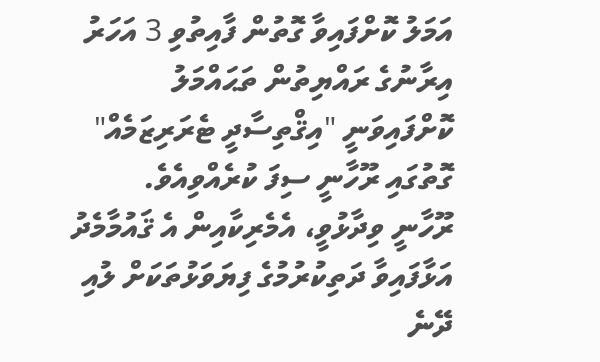އަމަލު ކޮށްފައިވާ ގޮތުން ފާއިތުވި 3 އަހަރު އިރާނުގެ ރައްޔިތުން ތަޙައްމަލު ކޮށްފައިވަނީ "އިޤްތިސާދީ ޓެރަރިޒަމެއް" ގޮތުގައި ރޫހާނީ ސިފަ ކުރެއްވިއެވެ.
ރޫހާނީ ވިދާޅުވީ، އެމެރިކާއިން އެ ޤައުމާމެދު އަޅާފައިވާ ދަތިކުރުމުގެ ފިޔަވަޅުތަކަށް ލުއި ދޭނެ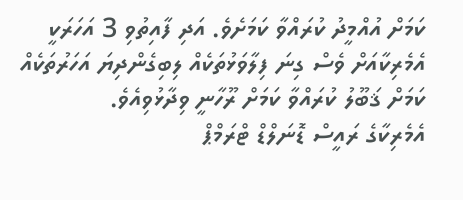ކަމަށް އުއްމީދު ކުރައްވާ ކަމަށެވެ. އަދި ފާއިތުވި 3 އަހަރަކީ އެމެރިކާއަށް ވެސް ގިނަ ފިލާވަޅުތަކެއް ލިބިގެންދިޔަ އަހަރުތަކެއް ކަމަށް ޤަބޫލު ކުރައްވާ ކަމަށް ރޫހާނީ ވިދާޅުވިއެވެ.
އެމެރިކާގެ ރައީސް ޑޮނަލްޑް ޓްރަމްޕް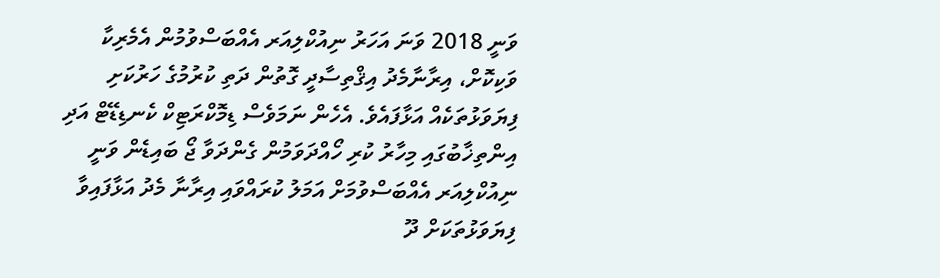ވަނީ 2018 ވަނަ އަހަރު ނިއުކްލިއަރ އެއްބަސްވުމުން އެމެރިކާ ވަކިކޮށް، އިރާނާމެދު އިޤްތިސާދީ ގޮތުން ދަތި ކުރުމުގެ ހަރުކަށި ފިޔަވަޅުތަކެއް އަޅާފައެވެ. އެހެން ނަމަވެސް ޑިމޮކްރަޓިކް ކެނޑިޑޭޓް އަދި އިންތިޚާބުގައި މިހާރު ކުރި ހޯއްދަވަމުން ގެންދަވާ ޖޯ ބައިޑެން ވަނީ ނިއުކްލިއަރ އެއްބަސްވުމަށް އަމަލު ކުރައްވައި އިރާނާ މެދު އަޅާފައިވާ ފިޔަވަޅުތަކަށް ދޫ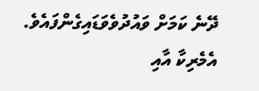ދޭނެ ކަމަށް ވައުދުވެވަޑައިގެންފައެވެ.
އެމެރިކާ އާއި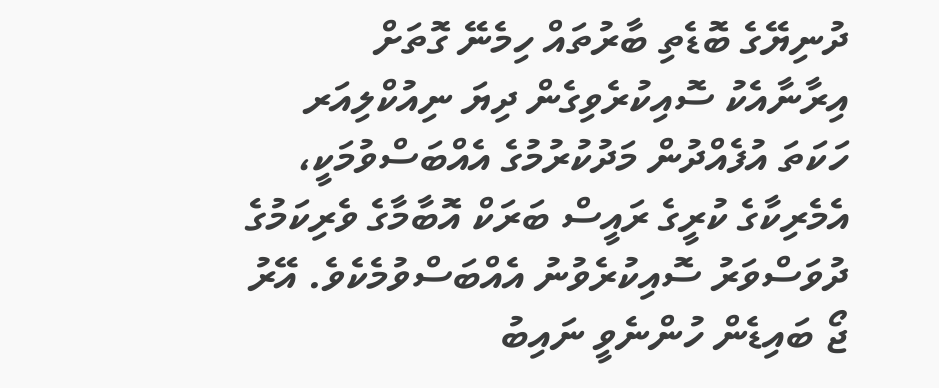ދުނިޔޭގެ ބޮޑެތި ބާރުތައް ހިމެނޭ ގޮތަށް އިރާނާއެކު ސޮއިކުރެވިގެން ދިޔަ ނިއުކްލިއަރ ހަކަތަ އުފެއްދުން މަދުކުރުމުގެ އެއްބަސްވުމަކީ، އެމެރިކާގެ ކުރީގެ ރައީސް ބަރަކް އޮބާމާގެ ވެރިކަމުގެ ދުވަސްވަރު ސޮއިކުރެވުނު އެއްބަސްވުމެކެވެ. އޭރު ޖޯ ބައިޑެން ހުންނެވީ ނައިބު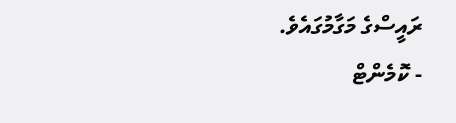ރައީސްގެ މަގާމުގައެވެ.
- ކޮމެންޓް